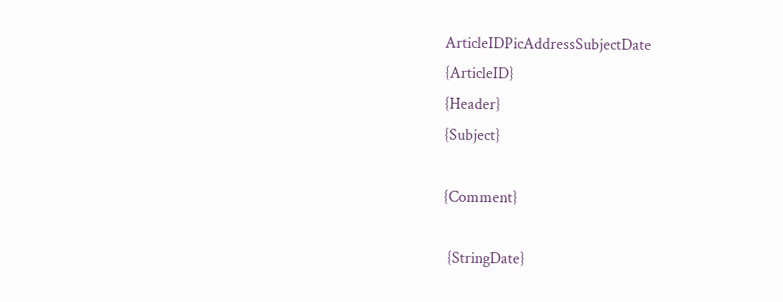ArticleIDPicAddressSubjectDate
{ArticleID}
{Header}
{Subject}

{Comment}

 {StringDate}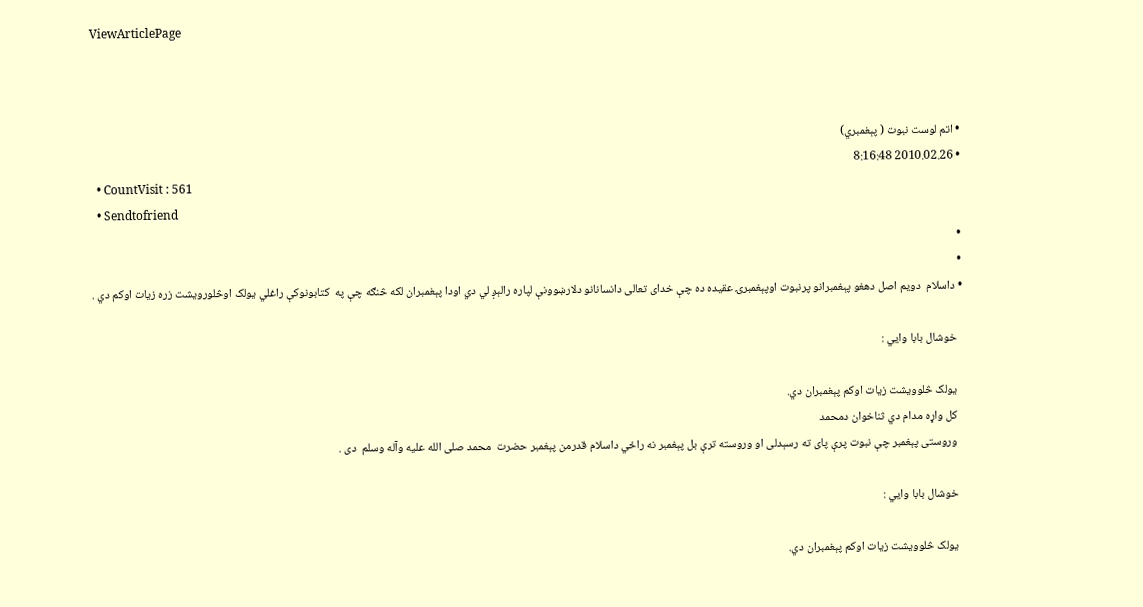ViewArticlePage



  • اتم لوست نبوت ( پېغمبري)
  • 2010.02.26 8:16:48
  • CountVisit : 561
  • Sendtofriend
  •
  •
  • داسلام  دويم اصل دهغو پېغمبرانو پرنبوت اوپېغمبرۍ عقيده ده چې خداى تعالى دانسانانو دلارښوونې لپاره رالېږ لي دي اودا پېغمبران لکه څنګه چې په  کتابونوکې راغلي يولک اوڅلورويشت زره زيات اوکم دي .

    خوشال بابا وايي :

    يولک څلوويشت زيات اوکم پېغمبران دي.
    کل واړه مدام دي ثناخوان دمحمد
    وروستى پېغمبر چې نبوت پرې پاى ته رسېدلى او وروسته ترې بل پېغمبر نه راځي داسلام قدرمن پېغمبر حضرت  محمد صلى الله عليه وآله وسلم  دى .

    خوشال بابا وايي :

    يولک څلوويشت زيات اوکم پېغمبران دي.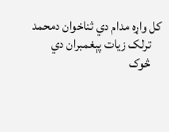کل واړه مدام دي ثناخوان دمحمد
    ترلک زيات پېغمبران دي
    څوک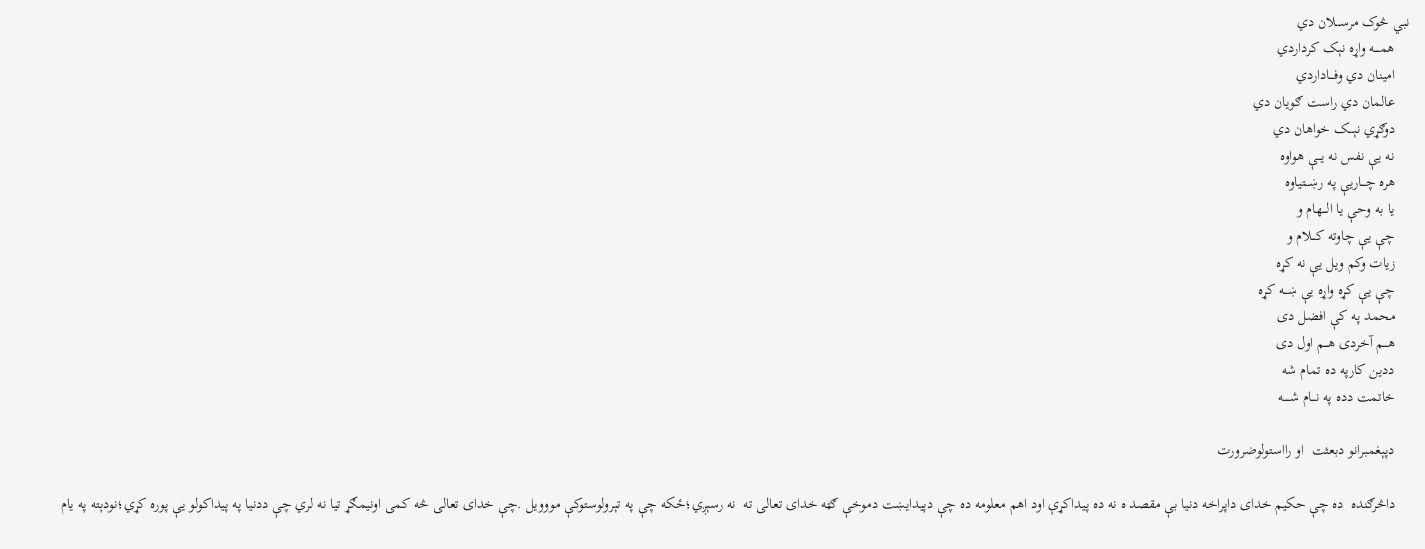نبي څوک مرســـلان دي
    همــــه واړه نېک کرداردي
    امينان دي وفـــاداردي
    عالمان دي راست ګويان دي
    دوګړي نېـــک خواهان دي
    نه يې نفس نه يـــې هواوه
    هره چـــاريې په رښـــتياوه
    يا به وحې يا الـــهام و
    چې يې چاوته کـــلام و
    زيات وکم ويل يې نه کړه
    چې يې کړه واړه يې ښـــه کړه
    محمد په کې افضل دى
    هـــم آخردى هـــم اول دى
    ددين کارپه ده تمام شه
    خاتمت دده په نـــام شـــــه

    دپېغمبرانو دبعثت  او رااستولوضرورت

    داڅرګنده  ده چې حکيم خداى داپراخه دنيا بې مقصد ه نه ده پيداکړې اود اهم معلومه ده چې دپيدايښت دموخې ګټه خداى تعالى ته  نه رسېږي؛ځکه چې په تېرولوستوکې مووويل .چې خداى تعالى څه کمى اونيمګړ تيا نه لري چې ددنيا په پيداکولو يې پوره کړي؛نودېته په يام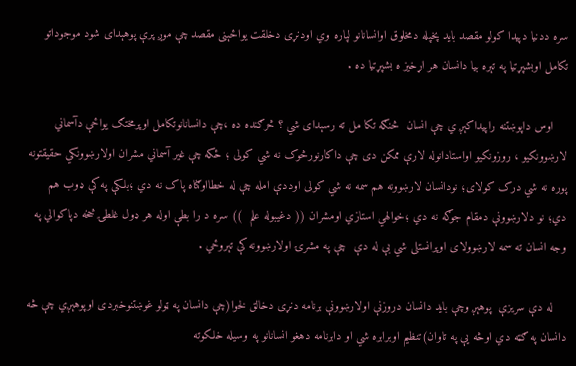سره ددنيا دپيدا کولو مقصد بايد پخپله دمخلوق اوانسانانو لپاره وي اودنړى دخلقت يواځېنى مقصد چې موږ پرې پوهېداى شود موجوداتو تکامل اوبشپړتيا په تېره بيا دانسان هر اړخيز ه بشپړتيا ده .

    اوس داپوښتنه راپيداکېږ ي چې انسان  څنګه تکا مل ته رسېداى شي ؟ څرګنده ده ،چې دانسانانوتکامل اوپرمختګ يواځې دآسماني لارښوونکيو ، روزونکيو اواستادانوله لارې ممکن دى چې داکارنورڅوک نه شي کولى ؛ ځکه چې غير آسماني مشران اولارښوونکي حقيقتونه پوره نه شي درک کولاى؛ نودانسان لارښوونه هم سمه نه شي کولى اوددې امله چې له خطااوګناه پاک نه دي ؛بلکې په کې ډوب هم دي؛ نو دلارښوونې دمقام جوګه نه دي ؛خوالهي استازي اومشران (( دغيبوله علم  )) سره د را بطې اوله هر ډول غلطۍ څخه دپاکوالي په وجه انسان ته سمه لارښوولاى اوپرانستلى شي بې له دې  چې په مشرۍ اولارښوونه کې تېروځي .

    له دې سريزې  پوهېږ وچې بايد دانسان دروزنې اولارښوونې برنامه دنړى دخالق لخوا(چې دانسان په ټولو غوښتنوخبردى اوپوهېږي چې څه دانسان په ګټه دي اوڅه يې په تاوان)تنظيم اوبرابره شي او دابرنامه دهغو انسانانو په وسيله خلکوته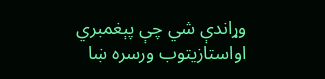وړاندې شي چې پېغمبري اواستازيتوب ورسره ښا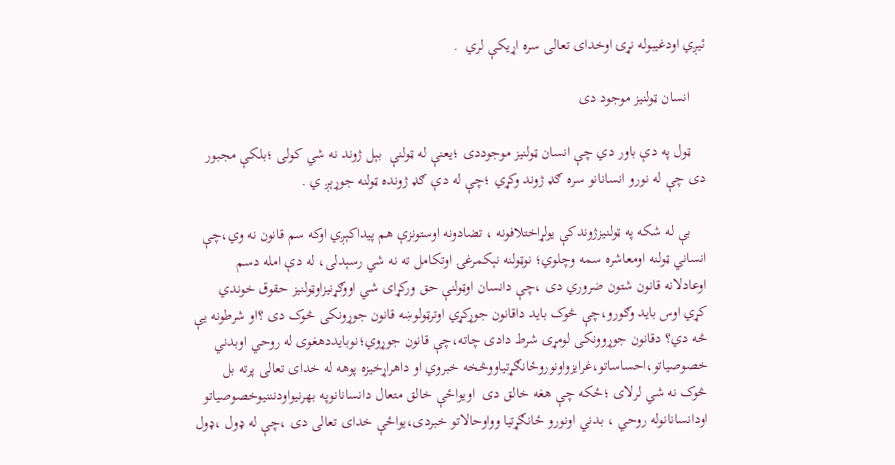ئيږي اودغيبوله نړۍ اوخداى تعالى سره اړيکې لري  .

    انسان ټولنيز موجود دى

    ټول په دې باور دي چې انسان ټولنيز موجوددى ؛يعنې له ټولنې  بېل ژوند نه شي کولى ؛بلکې مجبور دى چې له نورو انسانانو سره ګډ ژوند وکړي ؛چې له دې ګډ ژونده ټولنه جوړېږ ي .

    بې له شکه په ټولنيزژوندکې يولړاختلافونه ، تضادونه اوستونزې هم پيداکېږي اوکه سم قانون نه وي،چې انساني ټولنه اومعاشره سمه وچلوي؛ نوټولنه نېکمرغۍ اوتکامل ته نه شي رسېدلى، له دې امله دسم اوعادلانه قانون شتون ضروري دى ،چې دانسان اوټولنې حق ورکړاى شي اووګړنيزاوټولنيز حقوق خوندي کړي اوس بايد وګورو،چې څوک بايد داقانون جوړکړي اوترټولوښه قانون جوړونکى څوک دى ؟او شرطونه يې څه دي؟ دقانون جوړوونکى لومړى شرط دادى چاته،چې قانون جوړوي؛نوبايددهغوى له روحي اوبدني خصوصياتو،احساساتو،غرايزواونوروځانګړتياووڅخه خبروي او داهراړخيزه پوهه له خداى تعالى پرته بل څوک نه شي لرلاى ؛ځکه چې هغه خالق دى  اويواځې خالق متعال دانسانانوپه بهرنيواودنننيوخصوصياتو اودانسانانوله روحي ، بدني اونورو ځانګړتيا وواوحالاتو خبردى،يواځې خداى تعالى دى ،چې له ډول ،ډول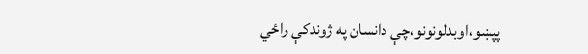پپښو،اوبدلونونو،چې دانسان په ژوندکې راځي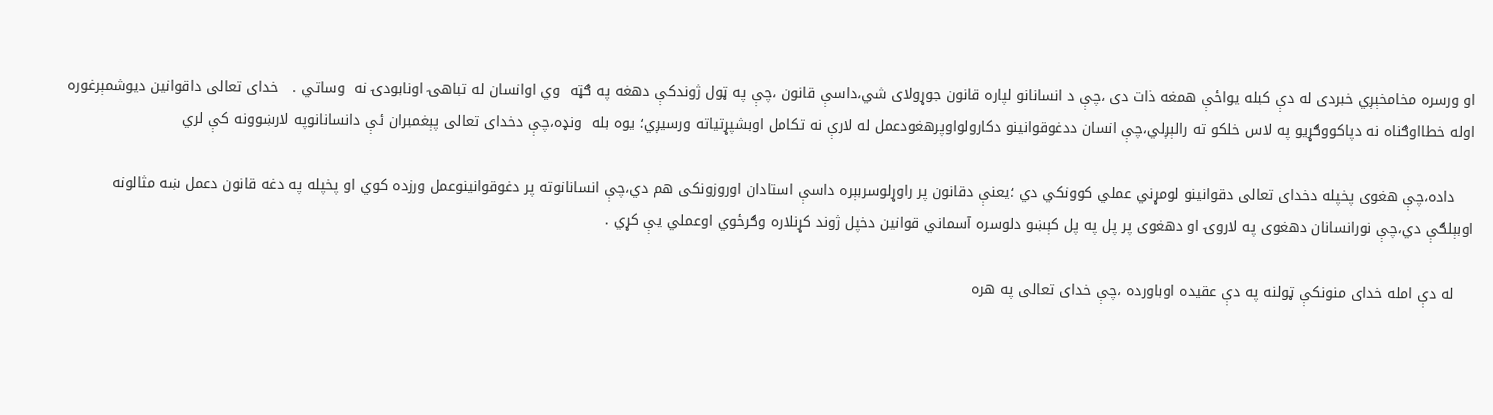او ورسره مخامخېږي خبردى له دې کبله يواځې همغه ذات دى ،چې د انسانانو لپاره قانون جوړولاى شي،داسې قانون ،چې په ټول ژوندکې دهغه په ګټه  وي اوانسان له تباهۍ اونابودۍ نه  وساتي .   خداى تعالى داقوانين ديوشمېرغوره اوله خطااوګناه نه دپاکووګړيو په لاس خلکو ته رالېږلي،چې انسان ددغوقوانينو دکارولواوپرهغودعمل له لارې نه تکامل اوبشپړتياته ورسيږي؛ يوه بله  ونډه،چې دخداى تعالى پېغمبران ئې دانسانانوپه لارښوونه کې لري

    داده،چې هغوى پخپله دخداى تعالى دقوانينو لومړني عملي کوونکي دي ؛يعنې دقانون پر راوړلوسربېره داسې استادان اوروزونکى هم دي،چې انسانانوته پر دغوقوانينوعمل ورزده کوي او پخپله په دغه قانون دعمل ښه مثالونه اوبېلګې دي،چې نورانسانان دهغوى په لاروۍ او دهغوى پر پل په پل کېښو دلوسره آسماني قوانين دخپل ژوند کړنلاره وګرځوي اوعملي يې کړي .

    له دې امله خداى منونکې ټولنه په دې عقيده اوباورده ،چې خداى تعالى په هره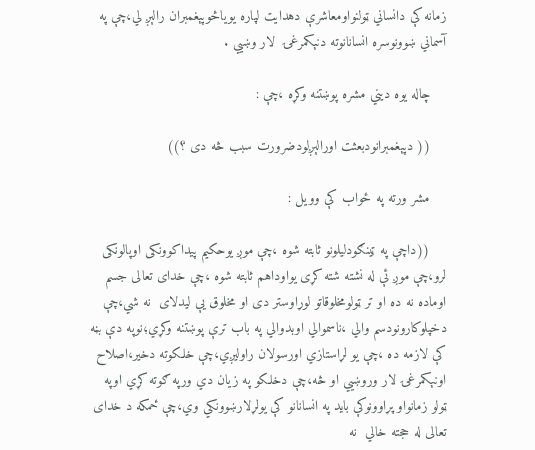زمانه کې دانساني ټولنواومعاشرې دهدايت لپاره يوياڅوپېغمبران رالېږ لي،چې په آسماني ښوونوسره انسانانوته دنېکمرغۍ  لار وښيي .

    چاله يوه ديني مشره پوښتنه وکړه ،چې :

    (( دپېغمبرانودبعثت اورالېږلودضرورت سبب څه دى ؟))

    مشر ورته په ځواب کې وويل :

    ((داچې په ټينګودليلونو ثابته شوه ،چې موږ يوحکيم پيداکوونکى اوپالونکى لرو،چې موږ ئې له نشته شته کړى يواوداهم ثابته شوه ،چې خداى تعالى جسم اوماده نه ده او تر ټولومخلوقاتو لوړاوستر دى او مخلوق يې ليدلاى  نه شي،چې دخپلوکارونودسم والي ،ناسموالي اوبدوالي په باب ترې پوښتنه وکړي؛نوپه دې بڼه کې لازمه ده ،چې يو لړاستازي اورسولان راوليږي،چې خلکوته دخير،اصلاح اونېکمرغۍ لار وروښيي او څه،چې دخلکو په زيان دي ورپه ګوته کړي اوپه ټولو زمانواو پړاوونوکې بايد په انسانانو کې يولړلارښوونکي وي،چې ځمکه د خداى تعالى له حجته خالي  نه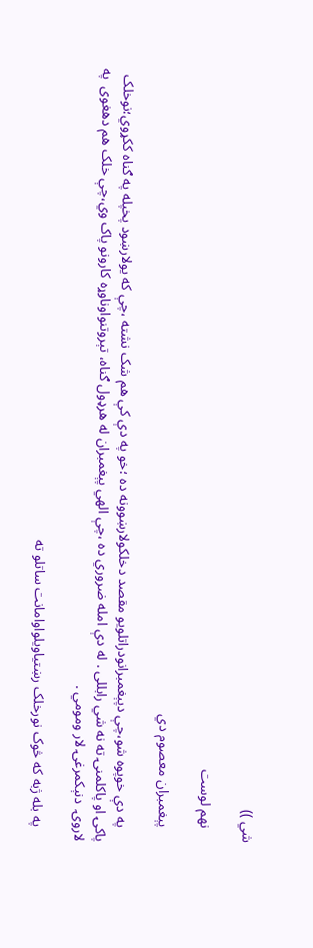شي ))

    نهم لوست

    پېغمبران معصوم دي

    په دې خوپوه شو،چې دپېغمبرانودراتلويو مقصد دخلکولارښوونه ده ؛خو په دې کې هم شک نشته ،چې که يولارښود پخپله په ګناه ککړوي؛نوخلک پاکۍ او پاکلمنۍ ته نه شي رابللى . له دې امله ضروري ده ،چې الهي پېغمبران له هرډول ګناه، تېروتنواوناوړه کارونو پاک وي،چې خلک هم دهغوى  په لاروۍ  دنېکمرغۍ لار ومومي .

    په بله ژبه که څوک نورخلک رښتياويلواوامانت ساتلو ته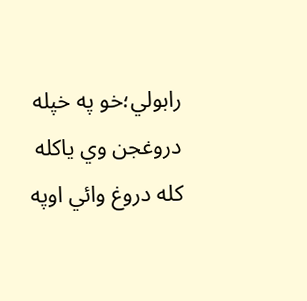رابولي؛خو په خپله دروغجن وي ياکله کله دروغ وائي اوپه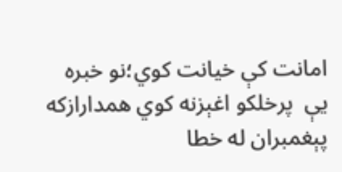امانت کې خيانت کوي؛نو خبره يې  پرخلکو اغېزنه کوي همدارازکه پېغمبران له خطا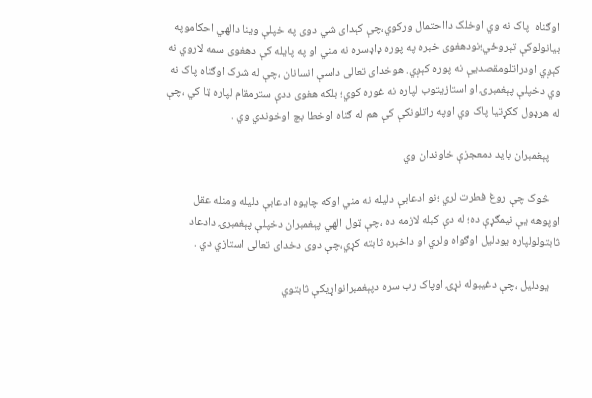اوګناه  پاک نه وي اوخلک دااحتمال ورکوي،چې کېداى شي دوى په خپلې وينا دالهي احکاموپه بيانولوکې تېروځي؛نودهغوى خبره په پوره ډاډسره نه مني او په پايله کې دهغوى سمه لاروي نه کېږي اودراتلومقصديې نه پوره کېږي. هوخداى تعالى داسې انسانان ،چې له شرک اوګناه پاک نه وي دخپلې پېغمبرۍ او استازيتوب لپاره نه غوره کوي؛ بلکه هغوى ددې سترمقام لپاره ټا کي ،چې له هرډول ککړتيا پاک وي اوپه راتلونکې کې هم له ګناه اوخطا بچ اوخوندي وي .

    پېغمبران بايد دمعجزې خاوندان وي

    څوک چې روغ فطرت لري ؛نو ادعابې دليله نه مني اوکه چايوه ادعابې دليله ومنله عقل اوپوهه يې نيمګړې ده؛ له دې کبله لازمه ده ،چې ټول الهي پېغمبران دخپلې پېغمبرۍ دادعاد ثابتولولپاره يودليل اوګواه ولري او داخبره ثابته کړي،چې دوى دخداى تعالى استازي دي .

    يودليل ،چې دغيبوله نړۍ اوپاک رب سره دپېغمبرانواړيکې ثابتوي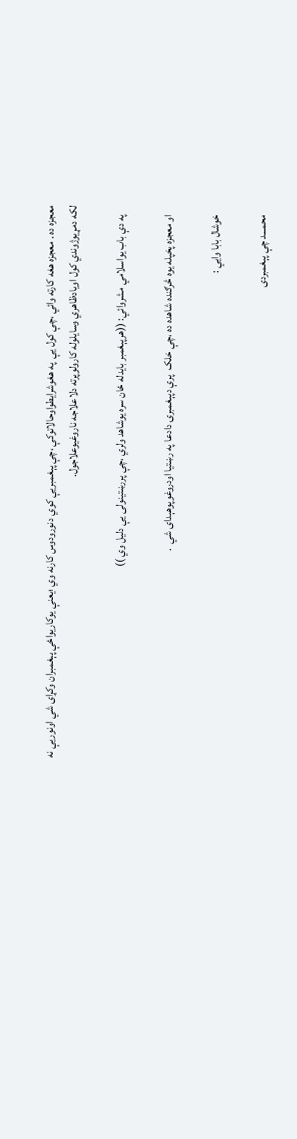معجزه ده . معجزه هغه کارته وائي ،چې کول يې  په هغوشرايطواوحالاتوکې ،چې پېغمبريې کوي دنورودوس کارنه وي ؛يعنې يوکاريواځې پېغمبران وکړاى شي اونوريې نه لکه دمړيوژوندي کول اويادظاهري وسايلوله کارولوپرته دلاعلاجه ناروغيوعلاجول.

    په دې باب يواسلامي مشروائي: ((هرپېغمبر بايدله ځان سره يوشاهد ولري ،چې پررښتينولى يې دليل وي ))

    او معجزه پخپله يوه څرګنده شاهده ده ،چې خلک  پرې دپېغمبرۍ دادعا په رښتيا اودروغوپوهېداى شي  .

    خوشال بابا وايي :

    محمـــد چې پېغمبردى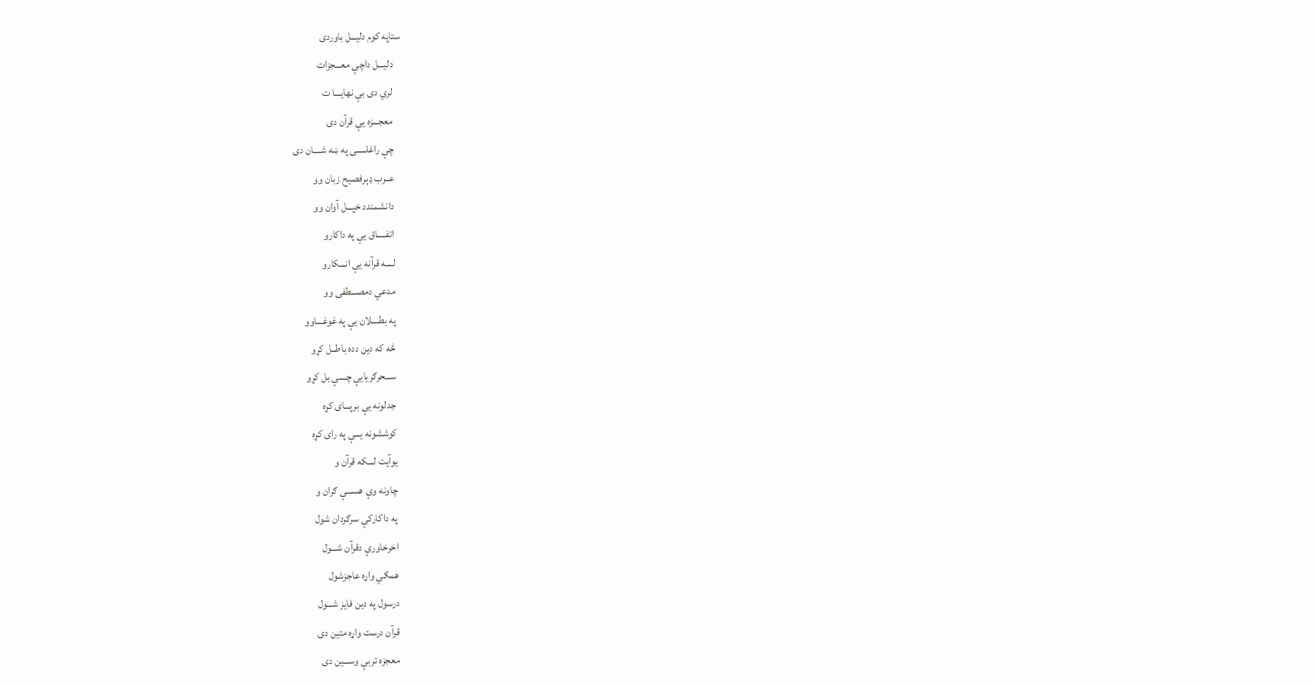ستاپه کوم دليـــل باوردى
    دليـــل داچې معـــجزات
    لري دى بې نهايـــا ت
    معجـــزه يې قرآن دى
    چې راغلـــــى په ښه شــــان دى
    عــرب ډېرفصيح زبان وو
    دانشمندد خپـــل آوان وو
    اتفـــــاق يې په داکارو
    لــــه قرآنه يې انـــکارو
    مدعي دمصـــطفى وو
    په بطــــلان يې په غوغـــاوو
    څه که دين دده باطــل کړو
    ســـحرګريايې چــــې بل کړو
    جدلونه يې برپـــاى کړه
    کوششونه يـــې په راى کړه
    يوآيت لـــکه قرآن و
    چاونه وې هســـې ګران و
    په داکارکې سرګردان شول
    اخرخاورې دقرآن شـــول
    همګي واړه عاجزشول
    درسول په دين فايز شـــول
    قرآن درست واړه متين دى
    معجزه تربې وســـين دى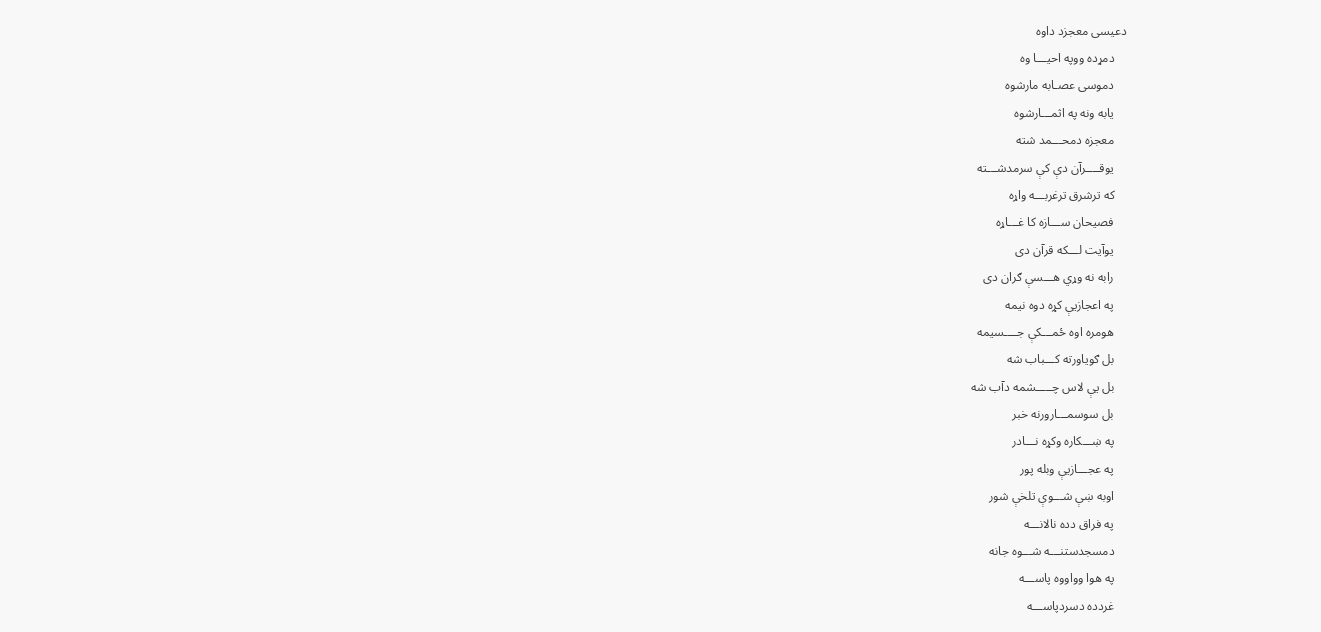دعيسى معجزد داوه
    دمړده ووپه احيـــا وه
    دموسى عصـابه مارشوه
    يابه ونه په اثمـــارشوه
    معجزه دمحـــمد شته
    يوقــــرآن دې کې سرمدشـــته
    که ترشرق ترغربـــه واړه
    فصيحان ســـازه کا غـــاړه
    يوآيت لـــکه قرآن دى
    رابه نه وړي هـــسې ګران دى
    په اعجازيې کړه دوه نيمه
    هومره اوه ځمـــکې جــــسيمه
    بل ګوياورته کـــباب شه
    بل يې لاس چـــــشمه دآب شه
    بل سوسمـــارورنه خبر
    په ښـــکاره وکړه نـــادر
    په عجـــازيې وبله پور
    اوبه ښې شـــوې تلخې شور
    په فراق دده نالانـــه
    دمسجدستنـــه شـــوه جانه
    په هوا وواووه پاســـه
    غردده دسردپاســـه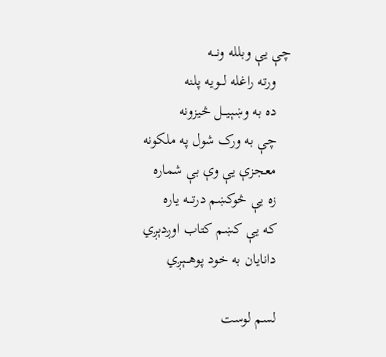چې يې وبلله ونـــه
    ورته راغله لـــويه پلنه
    ده به وښېيـــل څيزونه
    چې به ورک شول په ملکونه
    معجزې يې وې بې شماره
    زه يې څوکښم درتـــه ياره
    که يې کښم کتاب اوږدېږي
    دانايان به خود پوهـــېږي

    لسم لوست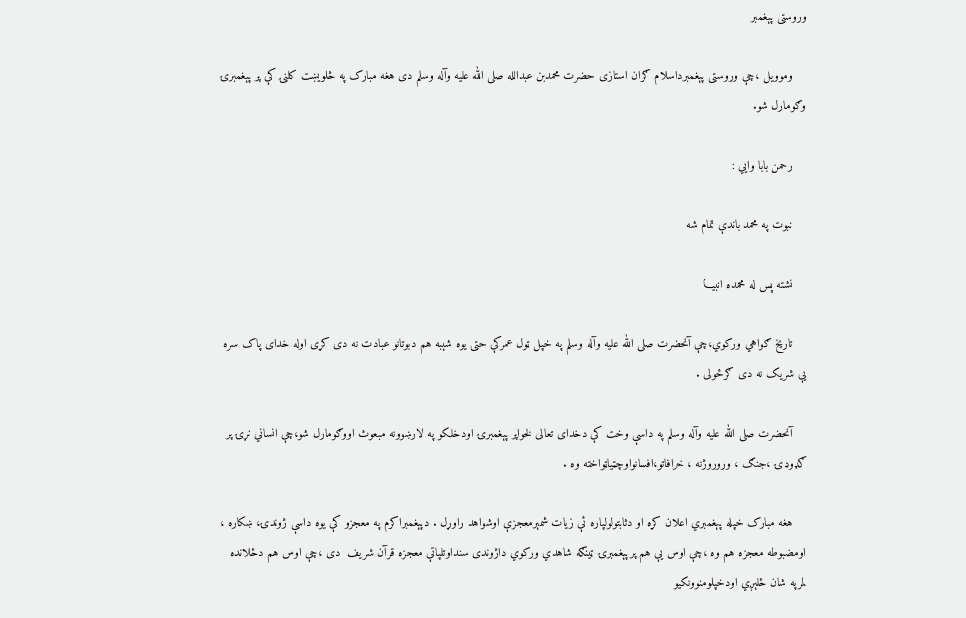وروستى پېغمبر

    وموويل ،چې وروستى پېغمبرداسلام ګران استازى حضرت محمدبن عبدالله صلى الله عليه وآله وسلم دى هغه مبارک په څلويښت کلنۍ کې پر پېغمبرۍ وګومارل شو.

    رحمن بابا وايي :

    نبوت په محمد باندې تمام شه

    نشته پس له محمده انبيـــا

    تاريخ ګواهي ورکوي،چې آنحضرت صلى الله عليه وآله وسلم په خپل ټول عمرکې حتى يوه شېبه هم دبوتانو عبادت نه دى کړى اوله خداى پاک سره يې شريک نه دى ګرځولى .

    آنحضرت صلى الله عليه وآله وسلم په داسې وخت کې دخداى تعالى لخواپر پېغمبرۍ اودخلکو په لارښوونه مبعوث اووګومارل شو،چې انساني نړۍ پر ګډوډۍ ،جنګ ، وروروژنه ، خرافاتو،افسانواوچټياټواخته وه .

    هغه مبارک خپله پېغمبري اعلان کړه او دثابتولولپاره ئې زيات شمېرمعجزې اوشواهد راوړل . دپېغمبراکرم په معجزو کې يوه داسې ژوندۍ، ښکاره ، اومضبوطه معجزه هم وه ،چې اوس يې هم پرپېغمبرۍ ټينګه شاهدي ورکوي داژوندى سنداوتلپاتې معجزه قرآن شريف  دى ،چې اوس هم دځلانده لمرپه شان ځلېږي اودخپلومنوونکيو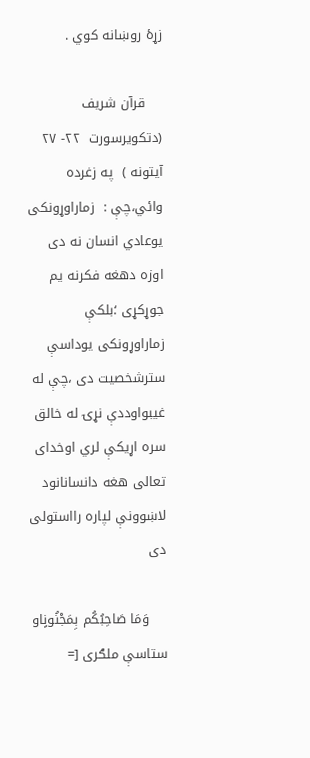زړۀ روښانه کوي .

    قرآن شريف (دتکويرسورت  ٢٢- ٢٧ آيتونه )  په زغرده وائي،چې :  زماراوړونکى يوعادي انسان نه دى اوزه دهغه فکرنه يم جوړکړى ؛بلکې زماراوړونکى يوداسې سترشخصيت دى ،چې له غيبواوددې نړۍ له خالق سره اړيکې لري اوخداى تعالى هغه دانسانانود لاښوونې لپاره رااستولى دى

    وَمَا صَاحِبُكُم بِمَجْنُونٍاو ستاسې ملګرى [=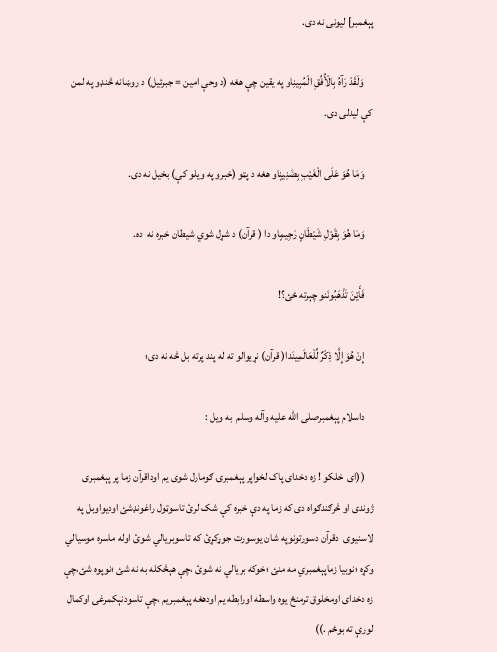پېغمبر] ليونى نه دى.

    وَلَقَدْ رَآهُ بِالْأُفُقِ الْمُبِينِاو په يقين چې هغه (د وحې امين = جبرئيل) د روښانه څنډو په لمن كې ليدلى دى.

    وَمَا هُوَ عَلَى الْغَيْبِ بِضَنِينٍاو هغه د پټو (خبرو په ويلو كې) بخيل نه دى.

    وَمَا هُوَ بِقَوْلِ شَيْطَانٍ رَجِيمٍاو دا ( قرآن) د شړل شوي شيطان خبره نه  ده.

    فَأَيْنَ تَذْهَبُونَنو چېرته ځئ؟!

    إِنْ هُوَ إِلَّا ذِكْرٌ لِّلْعَالَمِينَدا( قرآن) نړيوالو ته له پند پرته بل څه نه دى؛

    داسلام پېغمبرصلى الله عليه وآله وسلم  به ويل :

    ((اى  خلکو ! زه دخداى پاک لخواپر پېغمبرۍ ګومارل شوى يم اوداقرآن زما پر پېغمبرى ژوندى او څرګندګواه دى که زما په دې خبره کې شک لرئ تاسوټول راغونډشئ اوديواوبل په لاسنيوى  دقرآن دسورتونوپه شان يوسورت جوړکړئ که تاسوبريالي شوئ اوله ماسره موسيالي وکړه ؛نوبيا زماپېغمبري مه منئ ؛خوکه بريالي نه شوئ ،چې هېڅکله به نه شئ ؛نوپوه شئ،چې زه دخداى اومخلوق ترمنځ يوه واسطه اورابطه يم اودهغه پېغمبريم ،چې تاسودنېکمرغۍ اوکمال لورې ته بوځم .))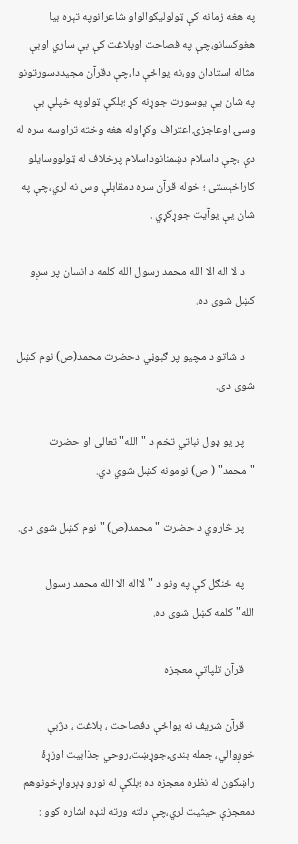په هغه زمانه کې ټولوليکوالواو شاعرانوپه تېره بيا هغوکسانو،چې په فصاحت اوبلاغت کې بې ساري اوبې مثاله استادان وو،نه يواځې دا،چې دقرآن مجيددسورتونو په شان يې يوسورت جوړنه کړ ؛بلکې ټولوپه خپلې بې وسۍ اوعاجزۍ اعتراف وکړاوله هغه وخته تراوسه سره له دې ،چې داسلام دښمنانوداسلام پرخلاف له ټولووسايلو کاراخېستى ؛ خوله قرآن سره دمقابلې وس نه لري،چې په شان يې يوآيت جوړکړي .

    د لا اله الا الله محمد رسول الله کلمه د انسان پر سږو کښل شوى ده.

    د شاتو د مچيو پر ګبوڼي دحضرت محمد(ص) نوم کښل شوى دى.

    پر يو ډول نباتي تخم د "الله" تعالى او حضرت "محمد" ( ص) نومونه کښل شوي دي.

    پر څاروي د حضرت "محمد(ص) "نوم کښل شوى دى.

    په ځنګل کې په ونو د "لااله الا الله محمد رسول الله"کلمه کښل شوى ده.

    قرآن تلپاتې معجزه

    قرآن شريف نه يواځې دفصاحت ، بلاغت ، دژبې خوږوالي، جمله بندۍ،جوړښت،روحي جذابيت اوزړۀ راښکون له نظره معجزه ده ؛بلکې له نورو ډېرواړخونوهم دمعجزې حيثيت لري،چې دلته ورته لنډه اشاره کوو :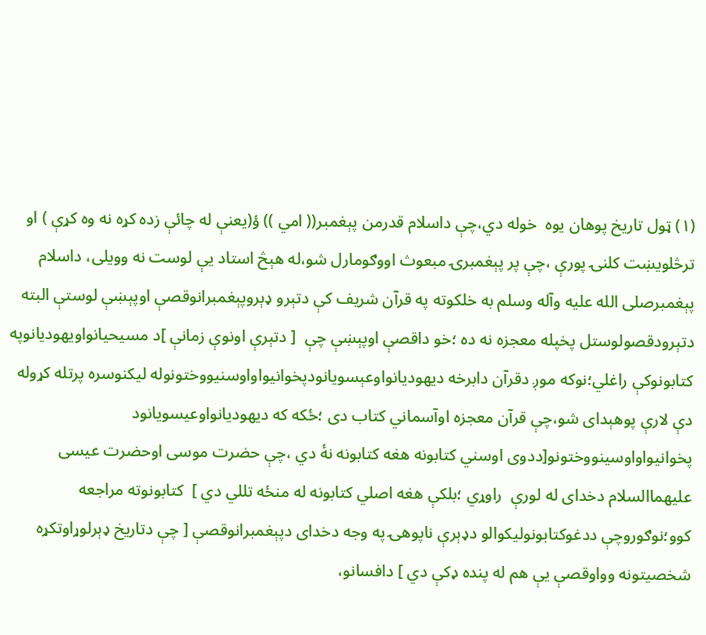(١) ټول تاريخ پوهان يوه  خوله دي،چې داسلام قدرمن پېغمبر(( امي )) ؤ(يعنې له چائې زده کړه نه وه کړې ) او ترڅلويښت کلنۍ پورې ،چې پر پېغمبرۍ مبعوث اووګومارل شو،له هېڅ استاد يې لوست نه وويلى، داسلام پېغمبرصلى الله عليه وآله وسلم به خلکوته په قرآن شريف کې دتېرو ډېروپېغمبرانوقصې اوپېښې لوستې البته دتېرودقصولوستل پخپله معجزه نه ده ؛خو داقصې اوپېښې چې  [ دتېرې اونوې زمانې ]د مسيحيانواويهوديانوپه کتابونوکې راغلي؛نوکه موږ دقرآن دابرخه ديهوديانواوعېسويانودپخوانيواواوسنيووختونوله ليکنوسره پرتله کړوله دې لارې پوهېداى شو،چې قرآن معجزه اوآسماني کتاب دى ؛ځکه که ديهوديانواوعيسويانود پخوانيواواوسينووختونو[ددوى اوسني کتابونه هغه کتابونه نۀ دي ،چې حضرت موسى اوحضرت عيسى عليهماالسلام دخداى له لورې  راوړي ؛بلکې هغه اصلي کتابونه له منځه تللي دي ]  کتابونوته مراجعه کوو؛نوګوروچې ددغوکتابونوليکوالو دډېرې ناپوهۍ په وجه دخداى دپېغمبرانوقصې [ چې دتاريخ ډېرلوړاوتکړه شخصيتونه وواوقصې يې هم له پنده ډکې دي ] دافسانو،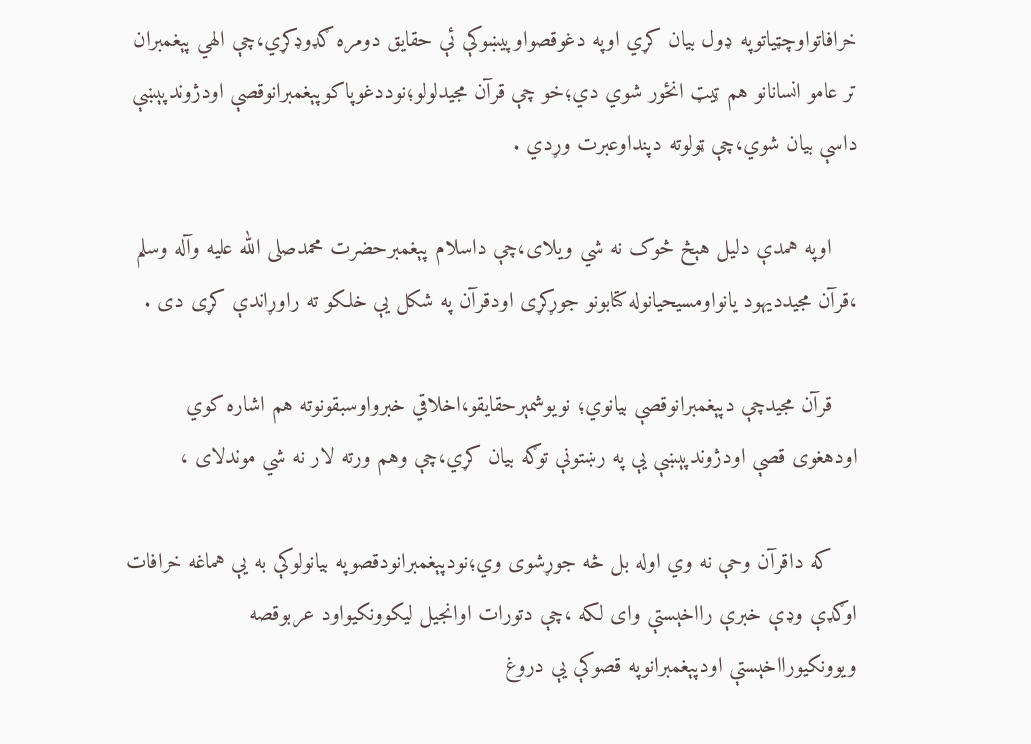خرافاتواوچټياتوپه ډول بيان کړي اوپه دغوقصواوپيښوکې ئې حقايق دومره ګډوډکړي،چې الهي پېغمبران تر عامو انسانانو هم ټيټ انځور شوي دي؛خو چې قرآن مجيدلولو؛نوددغوپاکوپېغمبرانوقصې اودژوندپېښې داسې بيان شوي،چې ټولوته دپنداوعبرت وړدي .

    اوپه همدې دليل هېڅ څوک نه شي ويلاى،چې داسلام پېغمبرحضرت محمدصلى الله عليه وآله وسلم ،قرآن مجيدديهود يانواومسيحيانوله کتابونو جوړکړى اودقرآن په شکل يې خلکو ته راوړاندې کړى دى .

    قرآن مجيدچې دپېغمبرانوقصې بيانوي؛ نويوشمېرحقايقو،اخلاقي خبرواوسبقونوته هم اشاره کوي اودهغوى قصې اودژوندپېښې يې په رښتونې توګه بيان کړي،چې وهم ورته لار نه شي موندلاى ،

    که داقرآن وحې نه وي اوله بل څه جوړشوى وي؛نودپېغمبرانودقصوپه بيانولوکې به يې هماغه خرافات اوګډې وډې خبرې رااخېستې واى لکه ،چې دتورات اوانجيل ليکوونکيواود عربوقصه ويوونکيورااخېستې اودپېغمبرانوپه قصوکې يې دروغ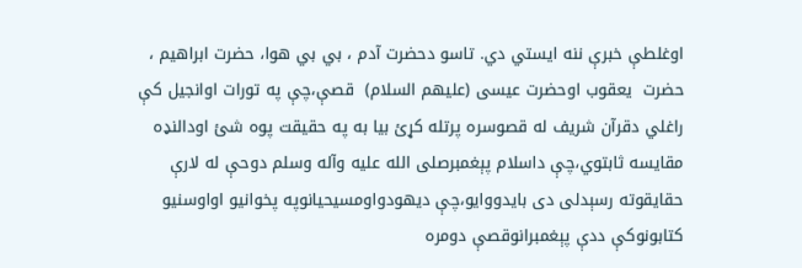اوغلطې خبرې ننه ايستي دي. تاسو دحضرت آدم ، بي بي هوا، حضرت ابراهيم ، حضرت  يعقوب اوحضرت عيسى (عليهم السلام)  قصې،چې په تورات اوانجيل کې راغلي دقرآن شريف له قصوسره پرتله کړئ بيا به په حقيقت پوه شئ اودالنډه مقايسه ثابتوي،چې داسلام پېغمبرصلى الله عليه وآله وسلم دوحې له لارې حقايقوته رسېدلى دى بايدووايو،چې ديهودواومسيحيانوپه پخوانيو اواوسنيو کتابونوکې ددې پېغمبرانوقصې دومره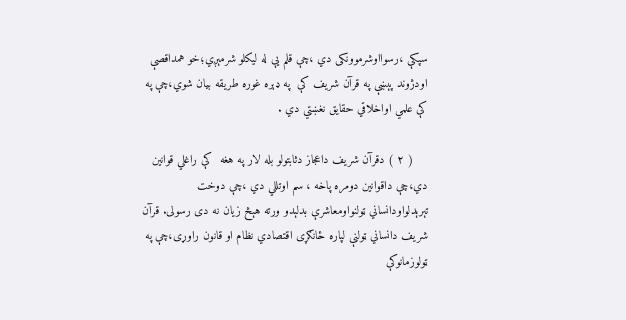سپکې ،رسوااوشرموونکى دي ،چې قلم يې له ليکلو شرمېږي؛خو همداقصې اودژوند پېښې په قرآن شريف کې  په ډېره غوره طريقه بيان شوي،چې په کې علمي اواخلاقي حقايق نغښتي دي .

    ( ٢ ) دقرآن شريف داعجاز دثابتولو بله لار په هغه  کې راغلي قوانين دي،چې داقوانين دومره پاخه ، سم اوتللي دي ،چې دوخت تېرېدلواودانساني ټولنواومعاشرې بدلېدو ورته هېڅ زيان نه دى رسولى. قرآن شريف دانساني ټولنې لپاره ځانګړى اقتصادي نظام او قانون راوړى،چې په ټولوزمانوکې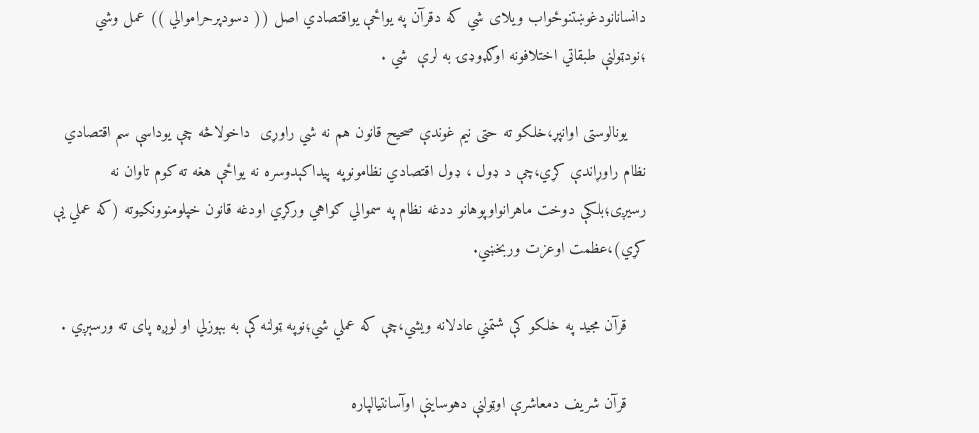دانسانانودغوښتنوځواب ويلاى شي که دقرآن په يواځې يواقتصادي اصل (( دسودپرحراموالي )) عمل وشي ؛نودټولنې طبقاتي اختلافونه اوګډوډۍ به لرې  شي .

    يونالوستى اوانپړ،خلکو ته حتى نيم غوندې صحيح قانون هم نه شي راوړى  داخولاڅه چې يوداسې سم اقتصادي نظام راوړاندې کړي،چې د ډول ، ډول اقتصادي نظامونوپه پيداکېدوسره نه يواځې هغه ته کوم تاوان نه رسيږى؛بلکې دوخت ماهرانواوپوهانو ددغه نظام په سموالي ګواهي ورکړي اودغه قانون خپلومنوونکيوته (که عملي يې کړي)،عظمت اوعزت وربخښي.

    قرآن مجيد په خلکو کې شتمني عادلانه ويشي،چې که عملي شي؛نوپه ټولنه کې به بېوزلي او لوږه پاى ته ورسېږي .

    قرآن شريف دمعاشرې اوټولنې دهوساينې اوآسانتيالپاره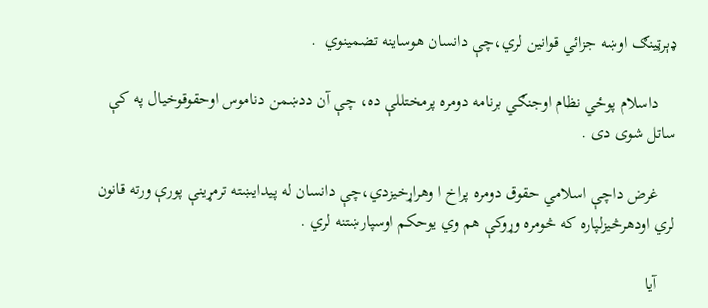ډېرټينګ اوښه جزائي قوانين لري،چې دانسان هوساينه تضمينوي  .

    داسلام پوځي نظام اوجنګي برنامه دومره پرمختللې ده، چې آن ددښمن دناموس اوحقوقوخيال په کې ساتل شوى دى .

    غرض داچې اسلامي حقوق دومره پراخ ا وهراړخيزدي،چې دانسان له پيدايښته ترمړينې پورې ورته قانون لري اودهرڅيزلپاره که څومره وړوکې هم وي يوحکم اوسپارښتنه لري .

    آيا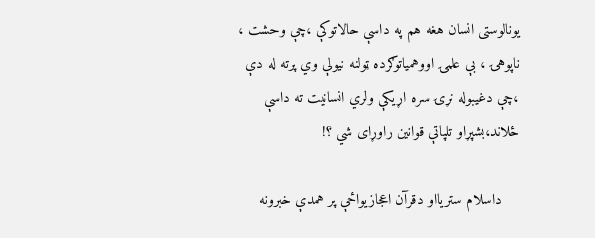يونالوستى انسان هغه هم په داسې حالاتوکې ،چې وحشت ، ناپوهۍ ، بې علمۍ اووهمياتوګرده ټولنه نيولې وي پرته له دې ،چې دغيبوله نړۍ سره اړيکې ولري انسانيت ته داسې ځلاند،بشپړاو تلپاتې قوانين راوړاى شي ؟!

    داسلام ستريااو دقرآن اعجازيواځې پر همدې خبرونه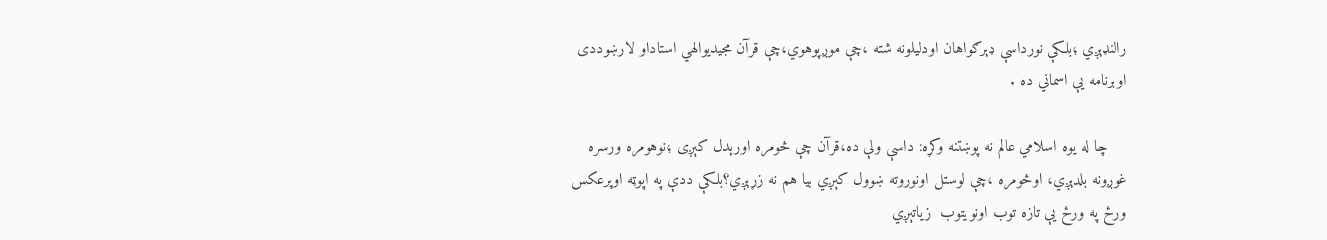رالنډېږي ؛بلکې نورداسې ډېرګواهان اودليلونه شته ،چې موږپوهوي،چې قرآن مجيديوالهي استاداو لارښوددى اوبرنامه يې اسماني ده .

    چا له يوه اسلامي عالم نه پوښتنه وکړه: داسې ولې ده،قرآن چې څومره اورېدل کېږى ؛نوهومره ورسره غوږونه بلدېږي، اوڅومره ،چې لوستل اونوروته ښوول کېږي بيا هم نه زړېږي؟بلکې ددې په اپوټه اوپرعکس ورځ په ورځ يې تازه توب اونويتوب  زياتېږي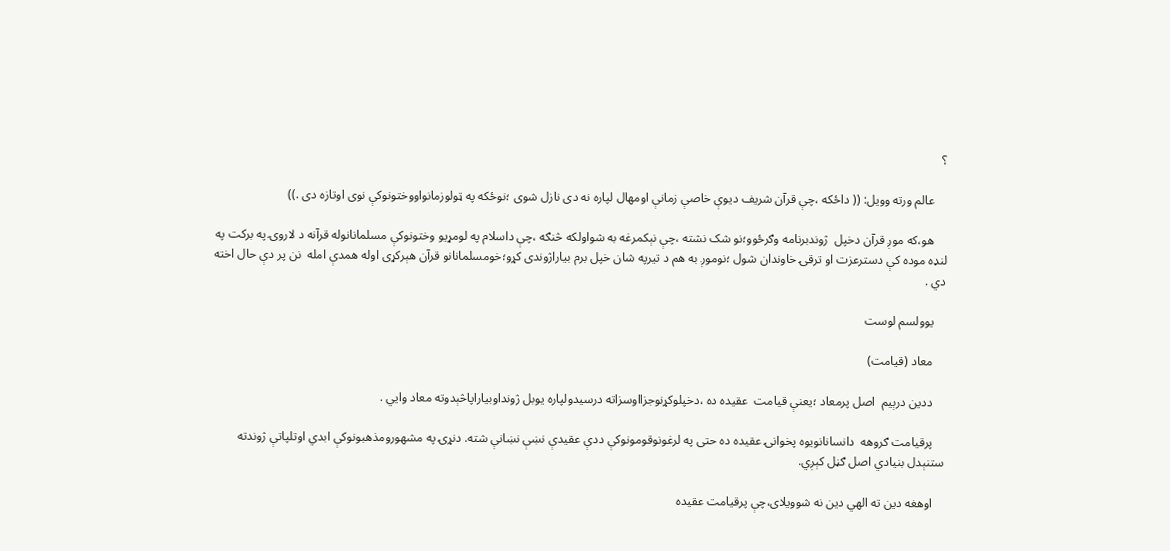؟

    عالم ورته وويل: (( داځکه ،چې قرآن شريف ديوې خاصې زمانې اومهال لپاره نه دى نازل شوى ؛نوځکه په ټولوزمانواووختونوکې نوى اوتازه دى .))

    هو،که موږ قرآن دخپل  ژوندبرنامه وګرځوو؛نو شک نشته ،چې نېکمرغه به شواولکه څنګه ،چې داسلام په لومړيو وختونوکې مسلمانانوله قرآنه د لاروۍ په برکت په لنډه موده کې دسترعزت او ترقۍ خاوندان شول ؛نوموږ به هم د تيرپه شان خپل برم بياراژوندى کړو؛خومسلمانانو قرآن هېرکړى اوله همدې امله  نن پر دې حال اخته دي .

    يوولسم لوست

    معاد (قيامت)

    ددين درېيم  اصل پرمعاد ؛يعنې قيامت  عقيده ده ،دخپلوکړنوجزااوسزاته درسيدولپاره يوبل ژونداوبياراپاڅېدوته معاد وايي .

    پرقيامت ګروهه  دانسانانويوه پخوانۍ عقيده ده حتى په لرغونوقومونوکې ددې عقيدې نښې نښانې شته. دنړۍ په مشهورومذهبونوکې ابدي اوتلپاتې ژوندته ستنېدل بنيادي اصل ګڼل کېږي.

    اوهغه دين ته الهي دين نه شوويلاى،چې پرقيامت عقيده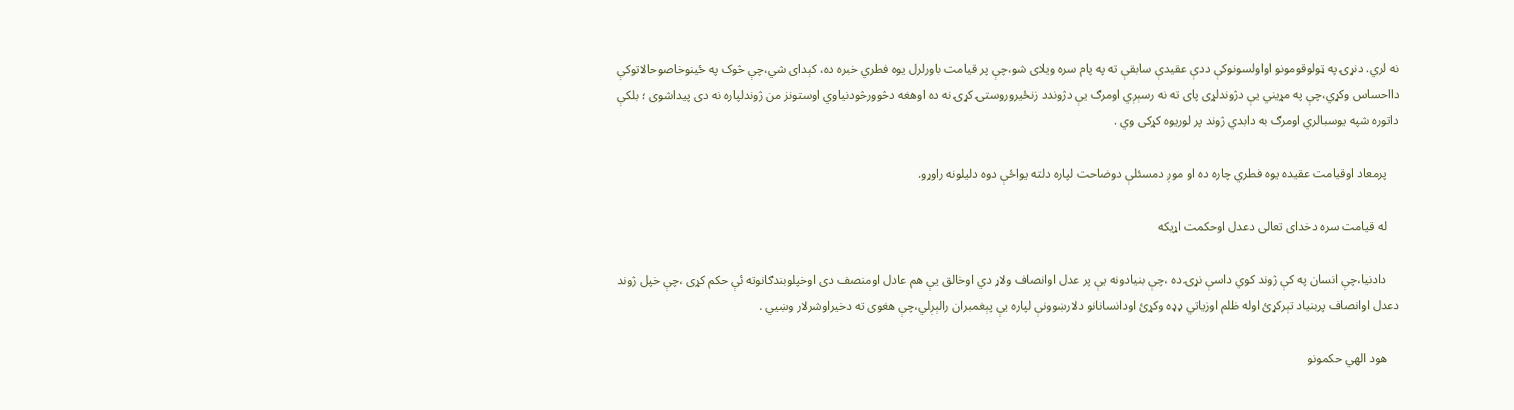نه لري. دنړۍ په ټولوقومونو اواولسونوکې ددې عقيدې سابقې ته په پام سره ويلاى شو،چې پر قيامت باورلرل يوه فطري خبره ده، کېداى شي،چې څوک په ځينوخاصوحالاتوکې دااحساس وکړي،چې په مړيني يې دژوندلړى پاى ته نه رسېږي اومرګ يې دژوندد زنځيروروستۍ کړۍ نه ده اوهغه دڅوورڅودنياوي اوستونز من ژوندلپاره نه دى پيداشوى ؛ بلکې داتوره شپه يوسبالري اومرګ به دابدي ژوند پر لوريوه کړکى وي .

    پرمعاد اوقيامت عقيده يوه فطري چاره ده او موږ دمسئلې دوضاحت لپاره دلته يواځې دوه دليلونه راوړو.

    له قيامت سره دخداى تعالى دعدل اوحکمت اړيکه

    دادنيا،چې انسان په کې ژوند کوي داسې نړۍ ده ،چې بنيادونه يې پر عدل اوانصاف ولاړ دي اوخالق يې هم عادل اومنصف دى اوخپلوبندګانوته ئې حکم کړى ،چې خپل ژوند دعدل اوانصاف پربنياد تېرکړئ اوله ظلم اوزياتي ډډه وکړئ اودانسانانو دلارښوونې لپاره يې پېغمبران رالېږلي،چې هغوى ته دخيراوشرلار وښيي .

    هود الهي حکمونو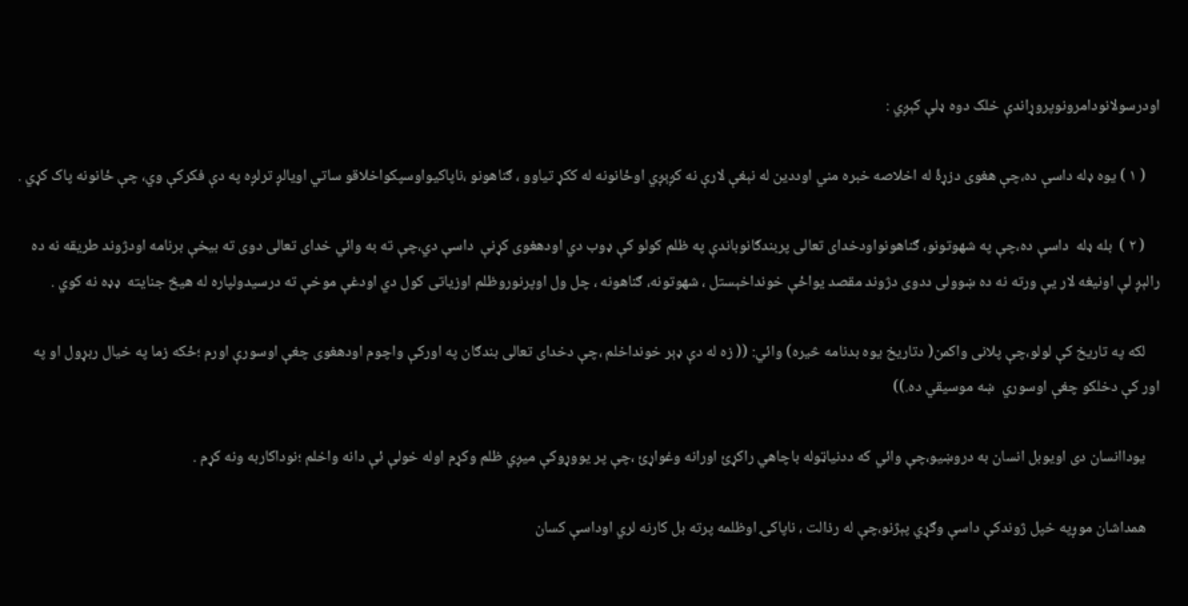اودرسولانودامرونوپروړاندې خلک دوه ډلې کېږي :

    ( ١ ) يوه ډله داسې ده،چې هغوى دزړۀ له اخلاصه خبره مني اوددين له نېغې لارې نه کږېږي اوځانونه له ککړ تياوو ، ګناهونو ،ناپاکيواوسپکواخلاقو ساتي اويالږ ترلږه په دې فکرکې وي، چې ځانونه پاک کړي .

    ( ٢ )  بله ډله  داسې ده،چې په شهوتونو، ګناهونواودخداى تعالى پربندګانوباندې په ظلم کولو کې ډوب دي اودهغوى کړنې  داسې دي،چې ته به وائي خداى تعالى دوى ته بيخې برنامه اودژوند طريقه نه ده رالېږ لې اونيغه لار يې ورته نه ده ښوولى ددوى دژوند مقصد يواځې خونداخېستل ، شهوتونه، ګناهونه ، چل ول اوپرنوروظلم اوزياتى کول دي اودغې موخې ته درسيدولپاره له هيڅ جنايته  ډډه نه کوي .

    لکه په تاريخ کې لولو،چې پلانى واکمن( دتاريخ يوه بدنامه څيره) وائي: (( زه له دې ډېر خونداخلم ،چې دخداى تعالى بندګان په اورکې واچوم اودهغوى چغې اوسورې اورم ؛ځکه زما په خيال ربړول او په اور کې دخلکو چغې اوسوري  ښه موسيقي ده.))

    يوداانسان دى اويوبل انسان به دروښيو،چې وائي که ددنياټوله باچاهي راکړئ اورانه وغواړئ ،چې پر يووړوکې ميږي ظلم وکړم اوله خولې ئې دانه واخلم ؛نوداکاربه ونه کړم .

    همداشان موږپه خپل ژوندکې داسې وګړي پېژنو،چې له رذالت ، ناپاکۍ اوظلمه پرته بل کارنه لري اوداسې کسان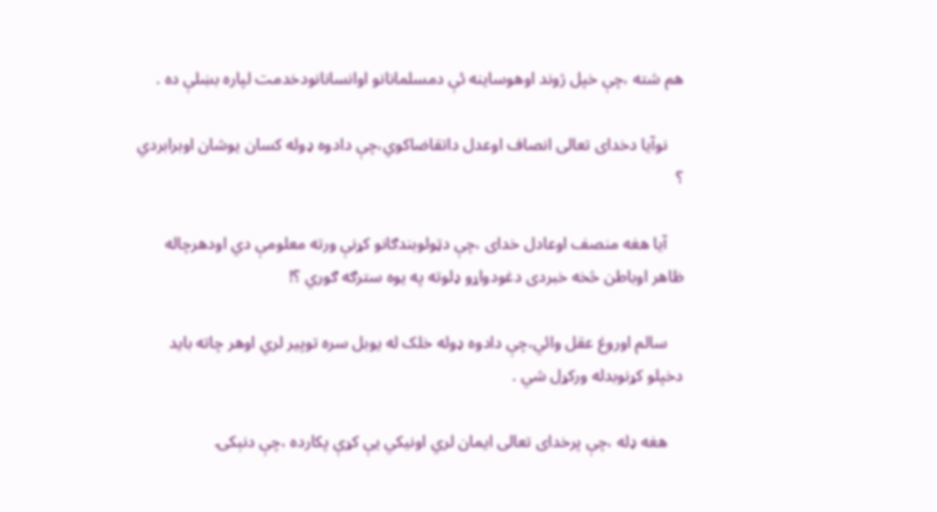هم شته ،چې خپل ژوند اوهوساينه ئې دمسلمانانو اوانسانانودخدمت لپاره بښلې ده .

    نوآيا دخداى تعالى انصاف اوعدل داتقاضاکوي،چې دادوه ډوله کسان يوشان اوبرابردي ؟

    آيا هغه منصف اوعادل خداى ،چې دټولوبندګانو کړنې ورته معلومې دي اودهرچاله ظاهر اوباطن څخه خبردى دغودواړو ډلوته په يوه سترګه ګوري ؟!

    سالم اوروغ عقل وائي،چې دادوه ډوله خلک له يوبل سره توپير لري اوهر چاته بايد دخپلو کړنوبدله ورکړل شي .

    هغه ډله ،چې پرخداى تعالى ايمان لري اونيکي يې کړې پکارده ،چې دنېکۍ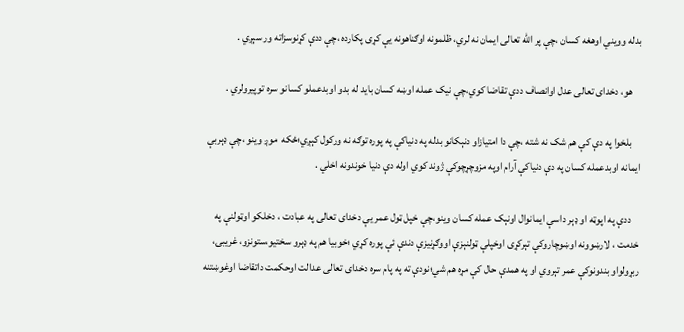بدله وويني اوهغه کسان ،چې پر الله تعالى ايمان نه لري، ظلمونه اوګناهونه يې کړى پکارده ،چې ددې کړنوسزاته ور سېږي .

    هو، دخداى تعالى عدل اوانصاف ددې تقاضا کوي،چې نيک عمله اوښه کسان بايد له بدو اوبدعملو کسانو سره توپيرولري .

    بلخوا په دې کې هم شک نه شته ،چې دا امتيازاو دنېکانو بدله په دنياکې په پوره توګه نه ورکول کېږي؛ځکه  موږ وينو ،چې ډېربې ايمانه اوبدعمله کسان په دې دنياکې آرام اوپه مزوچړچوکې ژوند کوي اوله دې دنيا خوندونه اخلي .

    ددې په اپوټه او ډېر داسې ايمانوال اونېک عمله کسان وينو،چې خپل ټول عمر يې دخداى تعالى په عبادت ، دخلکو اوټولنې په  خدمت ، لارښوونه اوښوچاروکې تېرکړى اوخپلې ټولنېزې اووګړنيزې دندې ئې پوره کړي ؛خوبيا هم په ډېرو سختيو،ستونزو، غريبۍ، ربړولواو بندونوکې عمر تېروي او په همدې حال کې مړه هم شي؛نودې ته په پام سره دخداى تعالى عدالت اوحکمت داتقاضا اوغوښتنه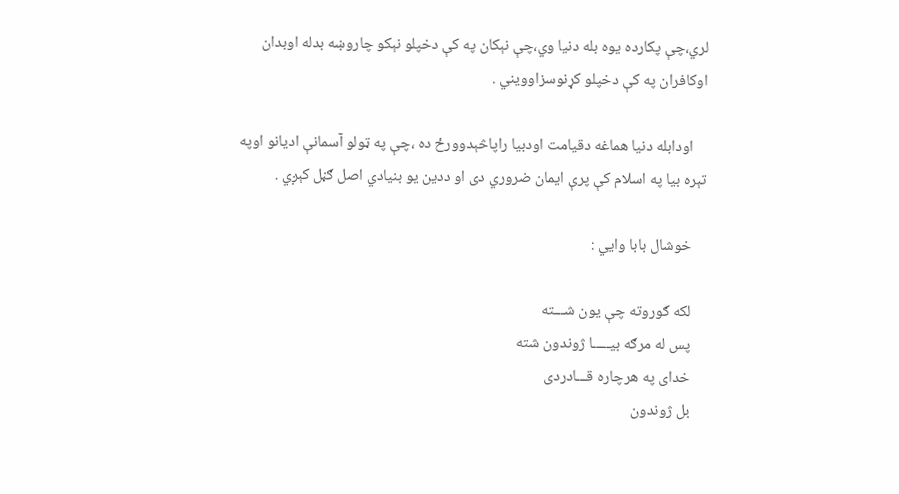لري،چې پکارده يوه بله دنيا وي،چې نېکان په کې دخپلو نېکو چاروښه بدله اوبدان اوکافران په کې دخپلو کړنوسزاوويني .

    اودابله دنيا هماغه دقيامت اودبيا راپاڅېدوورځ ده ،چې په ټولو آسمانې اديانو اوپه تېره بيا په اسلام کې پرې ايمان ضروري دى او ددين يو بنيادي اصل ګڼل کېږي .

    خوشال بابا وايي :

    لکه ګوروته چې يون شـــته
    پس له مرګه بيـــــا ژوندون شته
    خداى په هرچاره قـــادردى
    بل ژوندون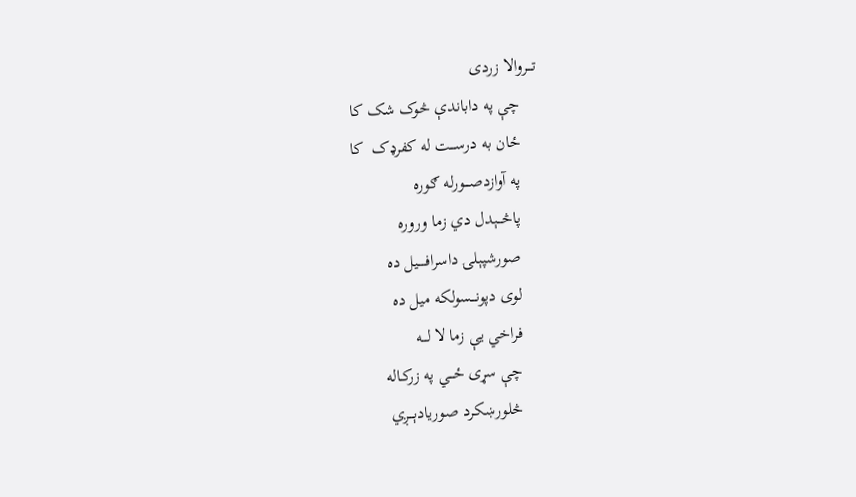تـــروالا زردى
    چې په داباندې څوک شک کا
    ځان به درســـت له کفرډک  کا
    په آوازدصـــورله ګوره
    پاڅـــېدل دي زما وروره
    صورشپېلۍ داسرافـــــيل ده
    لوى دپونـــسولکه ميل ده
    فراخي يې زما لا لـــه
    چې سړى ځـــي په زرکـاله
    څلورښکرد صوريادېـــږي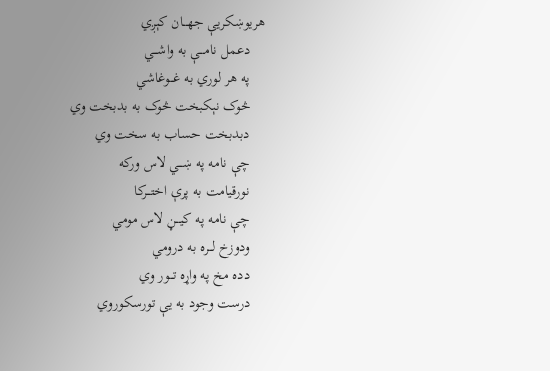هريوښکريې جهـــان کېږي
    دعمل نامـــې به واشـــي
    په هر لوري به غـــوغاشي
    څوک نېکبخت څوک به بدبخت وي
    دبدبخت حساب به سخت وي
    چې نامه په ښـــي لاس ورکه
    نورقيامت به پرې اختـــرکا
    چې نامه په کيـــڼ لاس مومي
    ودوزخ لـــره به درومي
    دده مخ په واړه تـــور وي
    درست وجود به يې تورسکوروي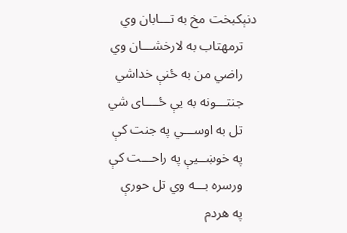دنېکبخت مخ به تـــابان وي
    ترمهتاب به لارخشـــان وي
    راضي من به ځنې خداشي
    جنتـــونه به يې ځــــاى شي
    تل به اوســـي په جنت کې
    په خوښــيې په راحـــت کې
    ورسره بـــه وي تل حورې
    په هردم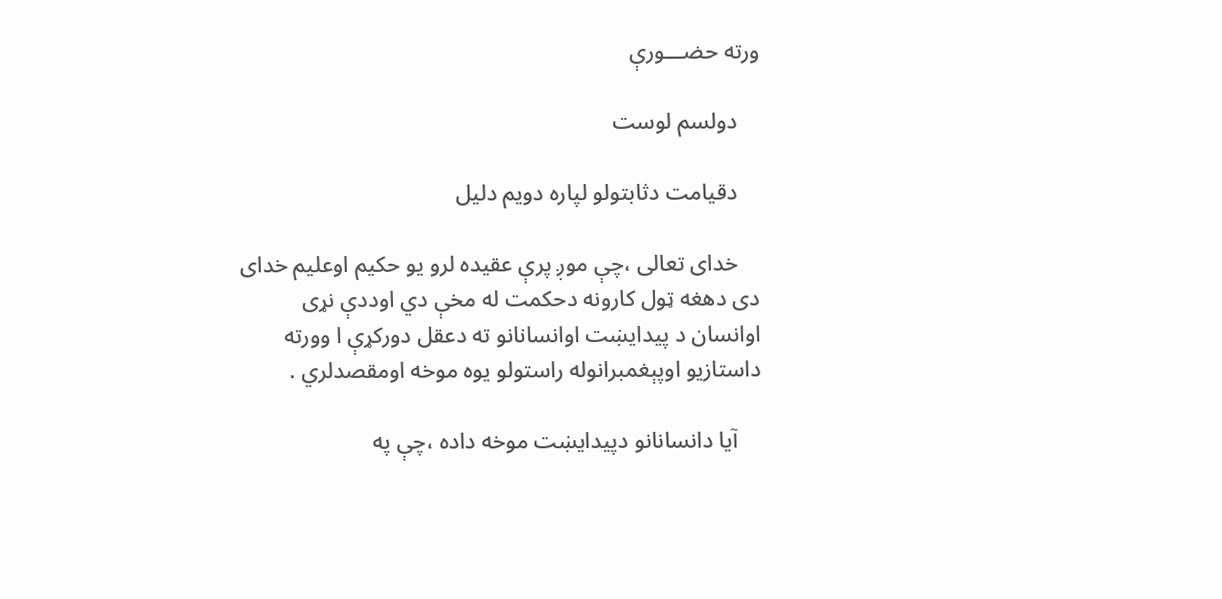ورته حضـــورې

    دولسم لوست

    دقيامت دثابتولو لپاره دويم دليل

    خداى تعالى ،چې موږ پرې عقيده لرو يو حکيم اوعليم خداى دى دهغه ټول کارونه دحکمت له مخې دي اوددې نړى اوانسان د پيدايښت اوانسانانو ته دعقل دورکړې ا وورته داستازيو اوپېغمبرانوله راستولو يوه موخه اومقصدلري .

    آيا دانسانانو دپيدايښت موخه داده ،چې په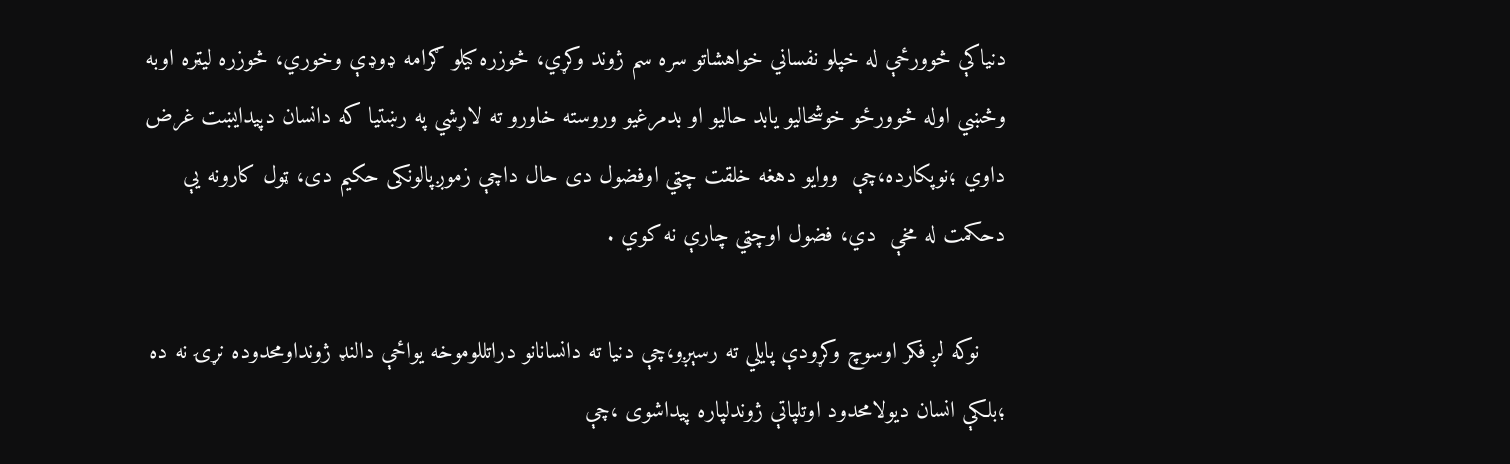دنياکې څوورځې له خپلو نفساني خواهشاتو سره سم ژوند وکړي، څوزره کيلو ګرامه ډوډې وخوري، څوزره ليټره اوبه وڅښي اوله څوورځو خوشحاليو يابد حاليو او بدمرغيو وروسته خاورو ته لاړشي په رښتيا که دانسان دپيدايښت غرض داوي ؛نوپکارده،چې  ووايو دهغه خلقت چټي اوفضول دى حال داچې زموږپالونکى حکيم دى، ټول کارونه يې دحکمت له مخې  دي، فضول اوچټي چارې نه کوي .

    نوکه لږ فکر اوسوچ وکړودې پايلي ته رسېږو،چې دنيا ته دانسانانو دراتللوموخه يواځې دالنډ ژونداومحدوده نړۍ نه ده ؛بلکې انسان ديولامحدود اوتلپاتې ژوندلپاره پيداشوى ،چې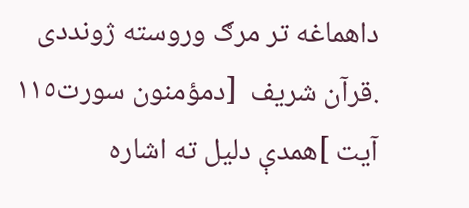داهماغه تر مرګ وروسته ژونددى .قرآن شريف  [دمؤمنون سورت١١٥ آيت ]همدې دليل ته اشاره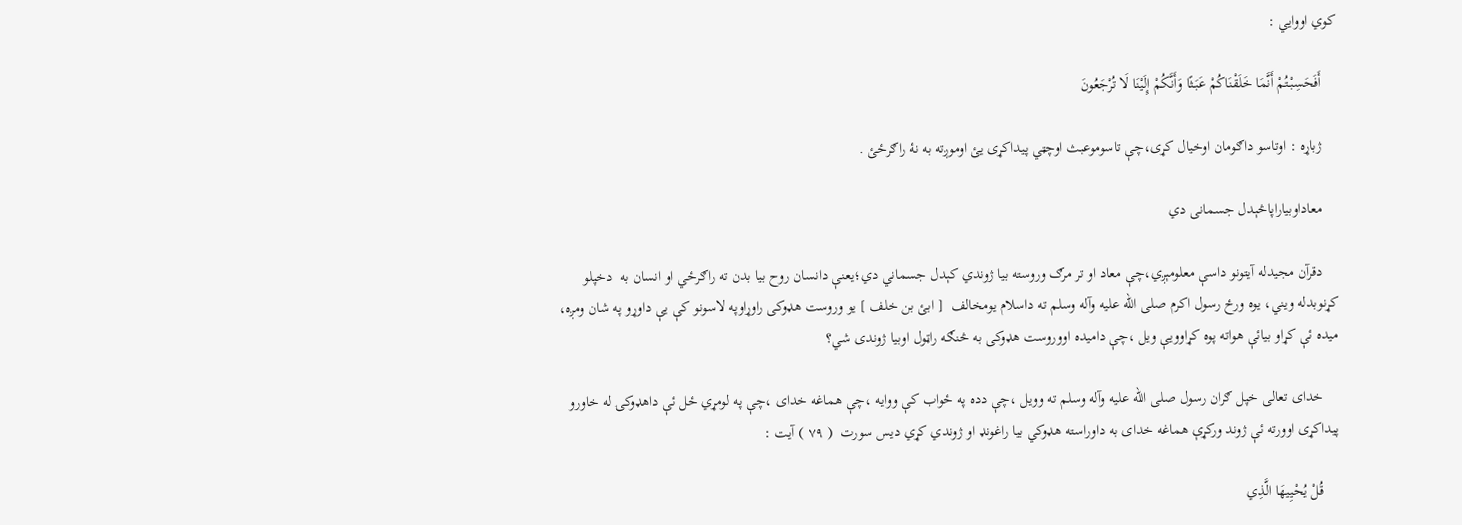کوي اووايي :

    أَفَحَسِبْتُمْ أَنَّمَا خَلَقْنَاكُمْ عَبَثًا وَأَنَّكُمْ إِلَيْنَا لَا تُرْجَعُونَ

    ژباړه : اوتاسو داګومان اوخيال کړى،چې تاسوموعبث اوچټي پيداکړى يئ اوموږته به نۀ راګرځئ .

    معاداوبياراپاڅېدل جسمانى دي

    دقرآن مجيدله آيتونو داسې معلومېږي،چې معاد او تر مرګ وروسته بيا ژوندي کېدل جسماني دي؛يعنې دانسان روح بيا بدن ته راګرځي او انسان به  دخپلو کړنوبدله ويني، يوه ورځ رسول اکرم صلى الله عليه وآله وسلم ته داسلام يومخالف  [ ابئ بن خلف ] يو وروست هډوکى راوړاوپه لاسونو کې يې داوړو په شان ومږه، ميده ئې کړاو بيائې هواته پوه کړاوويې ويل ،چې داميده اووروست هډوکى به څنګه راټول اوبيا ژوندى شي؟

    خداى تعالى خپل ګران رسول صلى الله عليه وآله وسلم ته وويل ،چې دده په ځواب کې ووايه ،چې هماغه خداى ،چې په لومړي ځل ئې داهډوکۍ له خاورو پيداکړى اوورته ئې ژوند ورکړې هماغه خداى به داوراسته هډوکي بيا راغونډ او ژوندي کړي ديس سورت  ( ٧٩ ) آيت :

    قُلْ يُحْيِيهَا الَّذِي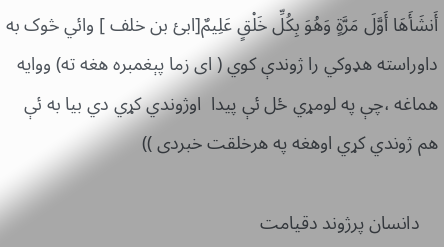أَنشَأَهَا أَوَّلَ مَرَّةٍ وَهُوَ بِكُلِّ خَلْقٍ عَلِيمٌ[ابئ بن خلف ] وائي څوک به داوراسته هډوکي را ژوندې کوي ( اى زما پېغمبره هغه ته) ووايه هماغه ،چې په لومړي ځل ئې پيدا  اوژوندي کړي دي بيا به ئې هم ژوندي کړي اوهغه په هرخلقت خبردى ))

    دانسان پرژوند دقيامت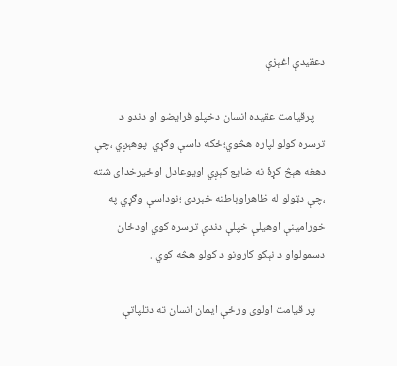دعقيدې اغېزې

    پرقيامت عقيده انسان دخپلو فرايضو او دندو د ترسره کولو لپاره هڅوي؛ځکه داسې وګړي  پوهېږي ،چې دهغه هېڅ کړۀ نه ضايع کېږي اويوعادل اوځيرخداى شته ،چې دټولو له ظاهراوباطنه خبردى ؛نوداسې وګړي په خورامينې اوهيلې خپلې دندې ترسره کوي اودځان دسمولواو د نېکو کارونو د کولو هڅه کوي .

    پر قيامت اولوى ورځې ايمان انسان ته دتلپاتې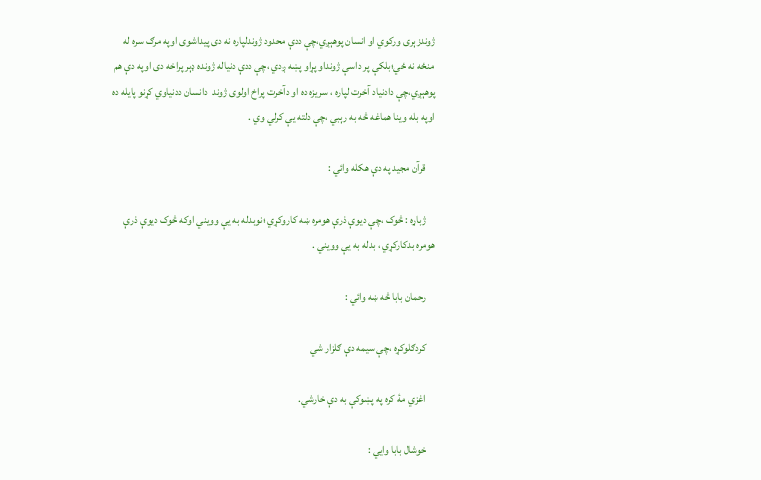ژوندزېرى ورکوي او انسان پوهېږي،چې ددې محدود ژوندلپاره نه دى پيداشوى اوپه مرګ سره له منځه نه ځي؛بلکې پر داسې ژونداو پړاو پښه ږدي ،چې ددې دنياله ژونده ډېر پراخه دى اوپه دې هم پوهېږي،چې دادنياد آخرت لپاره ، سريزه ده او دآخرت پراخ اولوى ژوند  دانسان ددنياوي کړنو پايله ده اوپه بله وينا هماغه څه به رېبي ،چې دلته يې کرلي وي .

    قرآن مجيد په دې هکله وائي :

    ژباړه : څوک ،چې ديوې ذرې هومره ښه کاروکړي ؛نوبدله به يې وويني اوکه څوک ديوې ذرې هومره بدکارکړي ، بدله به يې وويني .

    رحمان بابا څه ښه وائي :

    کردګلوکړه ،چې سيمه دې ګلزار شي

    اغزي مۀ کره په پښوکې به دې خارشي.

    خوشال بابا وايي :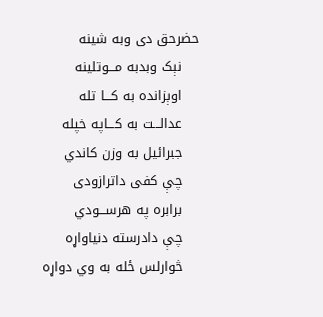حضرحق دى وبه شينه
    نېک وبدبه مـــوتلينه
    اوېزانده به کـــا تله
    عدالـــت به کـــاپه خپله
    جبرائيل به وزن کاندي
    چې کفى داترازودى
    برابره په هرســـودي
    چې دادرسته دنياواړه
    څوارلس ځله به وي دواړه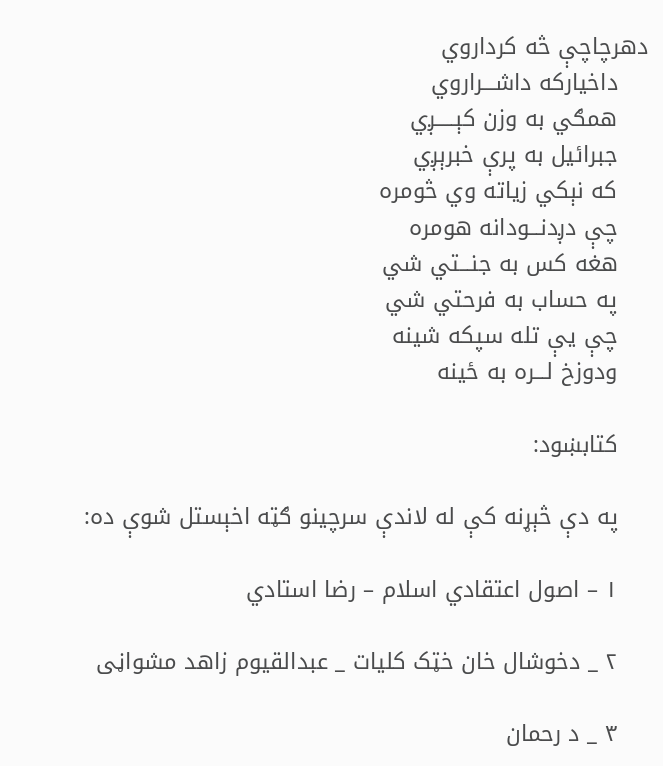دهرچاچې څه کرداروي
    داخيارکه داشـــراروي
    همګي به وزن کېـــــږي
    جبرائيل به پرې خبرېږي
    که نېکي زياته وي څومره
    چې دږدنـــودانه هومره
    هغه کس به جنـــتي شي
    په حساب به فرحتي شي
    چې يې تله سپکه شينه
    ودوزخ لـــره به ځينه

    کتابښود:

    په دې څېړنه کې له لاندې سرچينو ګټه اخېستل شوې ده:

    ١ – اصول اعتقادي اسلام – رضا استادي

    ٢ _ دخوشال خان خټک کليات _ عبدالقيوم زاهد مشواڼى

    ٣ _ د رحمان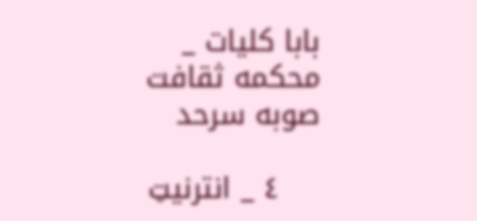بابا کليات _ محکمه ثقافت صوبه سرحد

    ٤ _ انترنيټ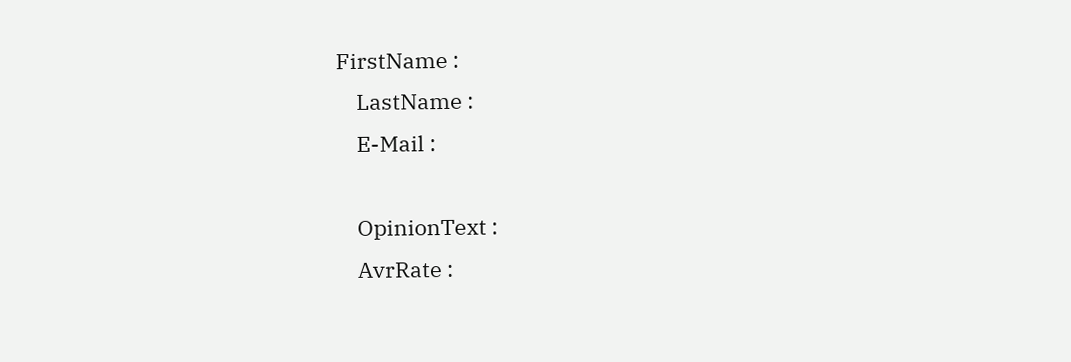FirstName :
    LastName :
    E-Mail :

    OpinionText :
    AvrRate :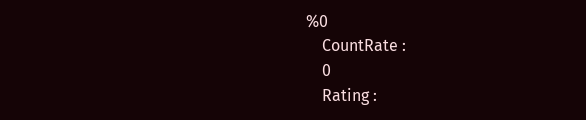%0
    CountRate :
    0
    Rating :